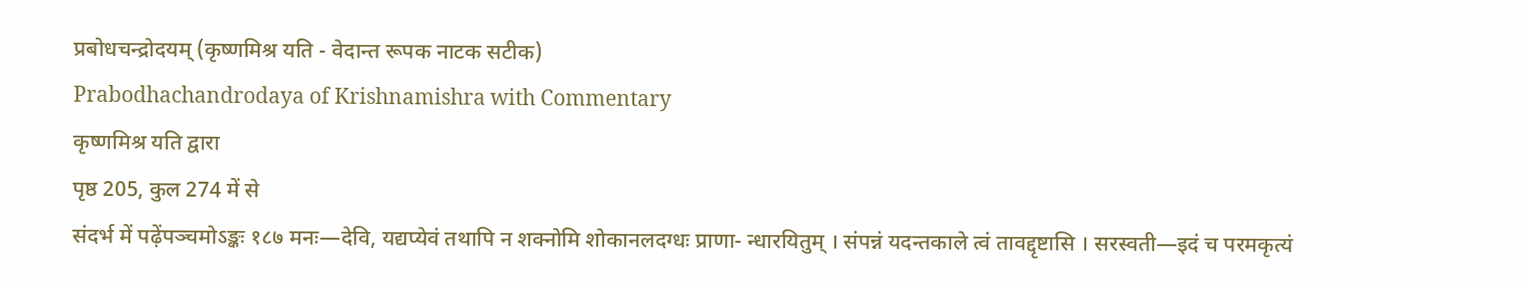प्रबोधचन्द्रोदयम् (कृष्णमिश्र यति - वेदान्त रूपक नाटक सटीक)
Prabodhachandrodaya of Krishnamishra with Commentary
कृष्णमिश्र यति द्वारा
पृष्ठ 205, कुल 274 में से
संदर्भ में पढ़ेंपञ्चमोऽङ्कः १८७ मनः—देवि, यद्यप्येवं तथापि न शक्नोमि शोकानलदग्धः प्राणा- न्धारयितुम् । संपन्नं यदन्तकाले त्वं तावद्दृष्टासि । सरस्वती—इदं च परमकृत्यं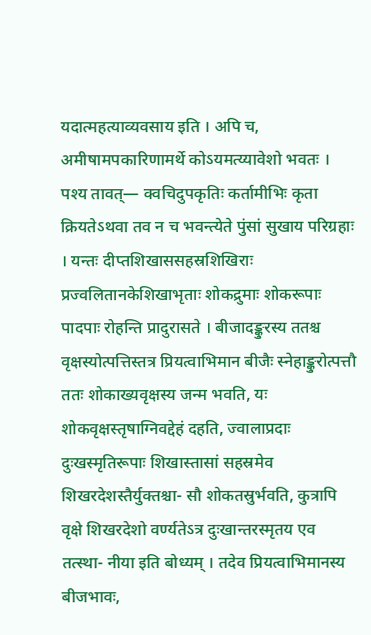यदात्महत्याव्यवसाय इति । अपि च, अमीषामपकारिणामर्थे कोऽयमत्य्यावेशो भवतः । पश्य तावत्— क्वचिदुपकृतिः कर्तामीभिः कृता क्रियतेऽथवा तव न च भवन्त्येते पुंसां सुखाय परिग्रहाः । यन्तः दीप्तशिखाससहस्रशिखिराः प्रज्वलितानकेशिखाभृताः शोकद्रुमाः शोकरूपाः पादपाः रोहन्ति प्रादुरासते । बीजादङ्कुरस्य ततश्च वृक्षस्योत्पत्तिस्तत्र प्रियत्वाभिमान बीजैः स्नेहाङ्कुरोत्पत्तौ ततः शोकाख्यवृक्षस्य जन्म भवति, यः शोकवृक्षस्तृषाग्निवद्देहं दहति, ज्वालाप्रदाः दुःखस्मृतिरूपाः शिखास्तासां सहस्रमेव शिखरदेशस्तैर्युक्तश्चा- सौ शोकतस्रुर्भवति, कुत्रापि वृक्षे शिखरदेशो वर्ण्यतेऽत्र दुःखान्तरस्मृतय एव तत्स्था- नीया इति बोध्यम् । तदेव प्रियत्वाभिमानस्य बीजभावः,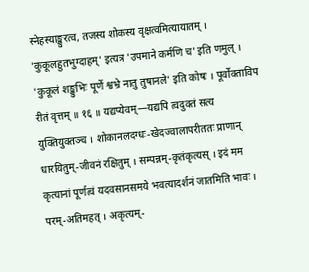स्नेहस्याङ्कुरत्व, तजस्य शोकस्य वृक्षत्वमित्यायातम् । 'कुकूलहुतभुग्दाहम्' इत्यत्र 'उपमाने कर्मणि च' इति णमुल् । 'कुकूलं शङ्कुभिः पूर्णे श्वभ्रे नातु तुषानले' इति कोषः । पूर्वोक्ताविप रीतं वृत्तम् ॥ १६ ॥ यद्यप्येवम्—यद्यपि त्वदुक्तं सत्य युक्तियुक्तञ्च । शोकानलदग्धः-खेदज्वालापरीततः प्राणान् धारयितुम्-जीवनं रक्षितुम् । सम्पन्नम्-कृतंकृत्यस् । इदं मम कृत्यानां पूर्णत्वं यदवसानसमये भवत्यादर्शनं जातमिति भावः । परम्-अतिमहत् । अकृत्यम्-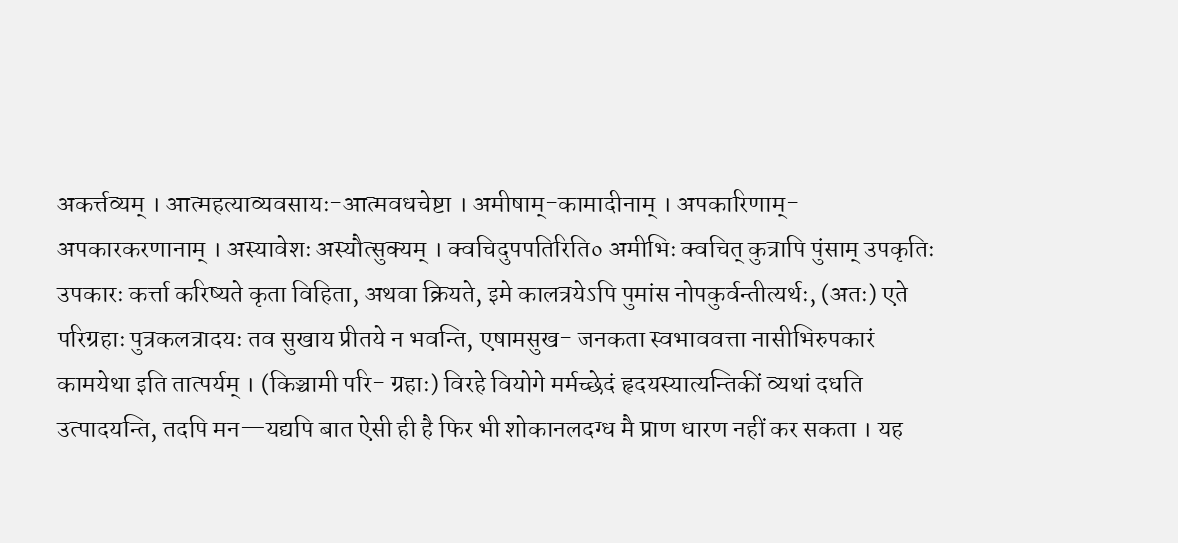अकर्त्तव्यम् । आत्महत्याव्यवसायः-आत्मवधचेष्टा । अमीषाम्-कामादीनाम् । अपकारिणाम्-अपकारकरणानाम् । अस्यावेशः अस्यौत्सुक्यम् । क्वचिदुपपतिरिति० अमीभिः क्वचित् कुत्रापि पुंसाम् उपकृतिः उपकारः कर्त्ता करिष्यते कृता विहिता, अथवा क्रियते, इमे कालत्रयेऽपि पुमांस नोपकुर्वन्तीत्यर्थः, (अतः) एते परिग्रहाः पुत्रकलत्रादयः तव सुखाय प्रीतये न भवन्ति, एषामसुख- जनकता स्वभाववत्ता नासीभिरुपकारं कामयेथा इति तात्पर्यम् । (किञ्चामी परि- ग्रहाः) विरहे वियोगे मर्मच्छेदं हृदयस्यात्यन्तिकीं व्यथां दधति उत्पादयन्ति, तदपि मन—यद्यपि बात ऐसी ही है फिर भी शोकानलदग्ध मै प्राण धारण नहीं कर सकता । यह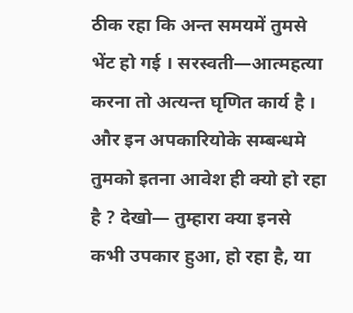ठीक रहा कि अन्त समयमें तुमसे भेंट हो गई । सरस्वती—आत्महत्या करना तो अत्यन्त घृणित कार्य है । और इन अपकारियोके सम्बन्धमे तुमको इतना आवेश ही क्यो हो रहा है ? देखो— तुम्हारा क्या इनसे कभी उपकार हुआ, हो रहा है, या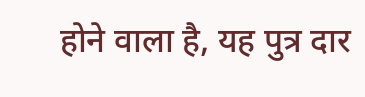होने वाला है, यह पुत्र दार